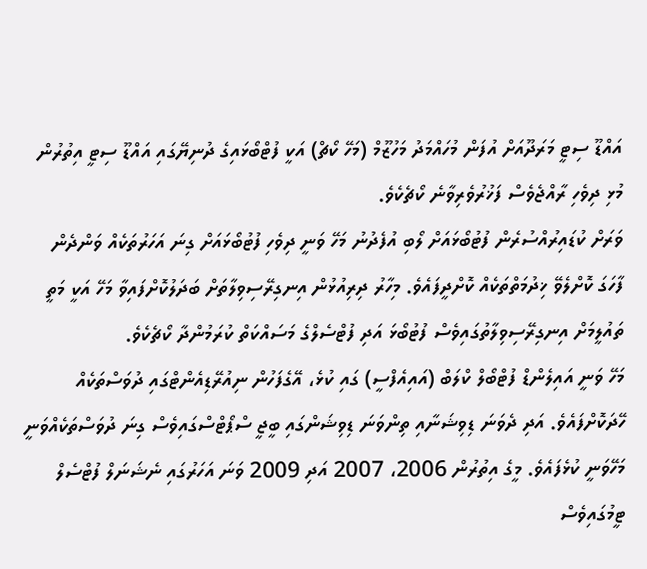އައްޑޫ ސިޓީ މަރަދޫއަށް އުފަން މުހައްމަދު މަހުޒޫމް (މަހޭ ކޯޗް) އަކީ ފުޓްބޯޅައިގެ ދުނިޔޭގައި އައްޑޫ ސިޓީ އިތުރުން މުޅި ދިވެހި ރާއްޖެވެސް ފަޚުރުވެރިވާނެ ކޯޗެކެވެ.
ވަރަށް ކުޑައިރުއްސުރެން ފުޓުބޯޅައަށް ލޯބި އުފެދުނު މަހޭ ވަނީ ދިވެހި ފުޓުބޯޅައަށް ގިނަ އަހަރުތަކެއް ވަންދެން ފާހަގަ ކޮށްލެވޭ ޚިދުމަތްތަކެއް ކޮށްދީފައެވެ. މިހާރު ދިރިއުޅުން އިނގިރޭސިވިލާތަށް ބަދަލުކޮށްފައިވާ މަހޭ އަކީ މަތީ ތައުލީމަށް އިނގިރޭސިވިލާތުގައިވެސް ފުޓުބޯޅަ އަދި ފުޓްސެލްގެ މަސައްކަތް ކުރަމުންދާ ކޯޗެކެވެ.
މަހޭ ވަނީ އައިލެންޑް ފުޓްބޯލް ކްލަބް (އައިއެފްސީ) ގައި ކުޅެ، އޭގެފަހުން ނިއުރޭޑިއެންޓްގައި ދުވަސްތަކެއް ހޭދަކޮށްފައެވެ. އަދި ދެވަނަ ޑިވިޝަނާއި ތިންވަނަ ޑިވިޝަންގައި ބީޖީ ސްޕޯޓްސްގައިވެސް ގިނަ ދުވަސްތަކެއްވަނީ މަހޭވަނީ ކުޅެފައެވެ. މީގެ އިތުރުން 2006، 2007 އަދި 2009 ވަނަ އަހަރުގައި ނެޝަނަލް ފުޓްސެލް ޓީމުގައިވެސް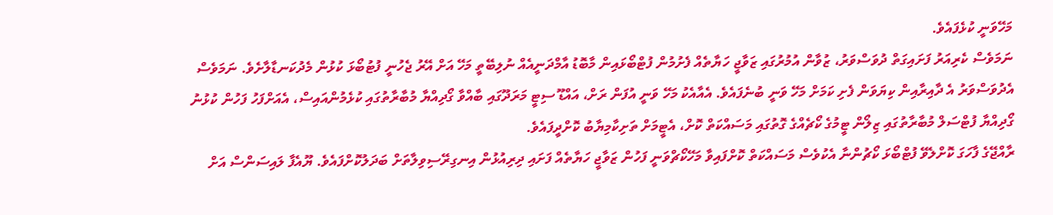މަހޭވަނީ ކުޅެފައެވެ.
ނަމަވެސް ކެރިއަރު ފަށައިގަތް ދުވަސްވަރު، ޒުވާން އުމުރުގައި ޒަވާޖީ ހަޔާތެއް ފެށުމުން ފުޓްބޯޅައިން މާބޮޑު އާމްދަނީއެއް ނުލިބޭތީ މަހޭ އަށް އޭރު ޖެހުނީ ފުޓުބޯޅަ ކުޅުން މެދުކަނޑާލާށެވެ. ނަމަވެސް އެދުވަސްވަރު އެ ދާއިރާއިން ކިޔަވަން ފެށި ކަމަށް މަހޭ ވަނީ ބުނެފައެވެ. އެއާއެކު މަހޭ ވަނީ އުފަން ރަށް، އައްޑޫ ސިޓީ މަރަދޫގައި ބާއްވާ ގޯދިއްޔާ މުބާރާތުގައި ކުޅެމުންއައިސް، އެއަށްފަހު ފަހުން ކުޅުނު ގޯދިއްޔާ ފުޓްސަލް މުބާރާތުގައި ޒިލޯން ޓީމުގެ ކޯޗެއްގެ ގޮތުގައި މަސައްކަތް ކޮށް، އެޓީމަށް ތަށިކާމިޔާބު ކޮށްދީފައެވެ.
ރާއްޖޭގެ ފާހަގަ ކޮށްލެވޭ ފުޓްބޯޅަ ކޯޗުންނާ އެކުވެސް މަސައްކަތް ކޮށްފައިވާ މަހޭކޯޗްވަނީ ފަހުން ޒަވާޖީ ހަޔާތެއް ފަށައި ދިރިއުޅުން އިނގިރޭސިވިލާތަށް ބަދަލުކޮށްފައެވެ. ޔޫއެފާ ލައިސަންސް އަށް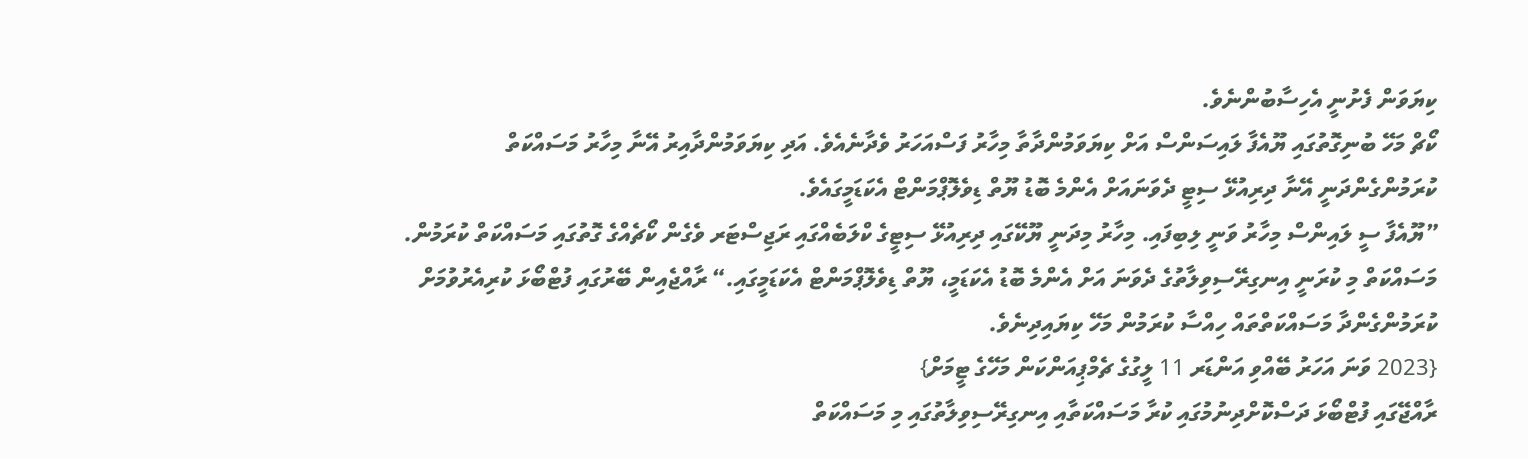ކިޔަވަން ފެށުނީ އެހިސާބުންނެވެ.
ކޯޗް މަހޭ ބުނިގޮތުގައި ޔޫއެފާ ލައިސަންސް އަށް ކިޔަވަމުންދާތާ މިހާރު ފަސްއަހަރު ވެދާނެއެވެ. އަދި ކިޔަވަމުންދާއިރު އޭނާ މިހާރު މަސައްކަތް ކުރަމުންގެންދަނީ އޭނާ ދިރިއުޅޭ ސިޓީ ދެވަނައަށް އެންމެ ބޮޑު ޔޫތް ޑިވެލޮޕްމަންޓް އެކަޑަމީގައެވެ.
”ޔޫއެފާ ސީ ލައިންސް މިހާރު ވަނީ ލިބިފައި. މިހާރު މިދަނީ ޔޫކޭގައި ދިރިއުޅޭ ސިޓީގެ ކްލަބެއްގައި ރަޖިސްޓަރ ވެގެން ކޯޗެއްގެ ގޮތުގައި މަސައްކަތް ކުރަމުން. މަސައްކަތް މި ކުރަނީ އިނގިރޭސިވިލާތުގެ ދެވަނަ އަށް އެންމެ ބޮޑު އެކަޑަމީ، ޔޫތް ޑިވެލޮޕްމަންޓް އެކަޑަމީގައި.“ ރާއްޖެއިން ބޭރުގައި ފުޓްބޯޅަ ކުރިއެރުވުމަށް ކުރަމުންގެންދާ މަސައްކަތްތައް ހިއްސާ ކުރަމުން މަހޭ ކިޔައިދިނެވެ.
{2023 ވަނަ އަހަރު ބޭއްވި އަންޑަރ 11 ލީގުގެ ޗެމްޕިއަންކަން މަހޭގެ ޓީމަށް}
ރާއްޖޭގައި ފުޓްބޯޅަ ދަސްކޮށްދިނުމުގައި ކުރާ މަސައްކަތާއި އިނގިރޭސިވިލާތުގައި މި މަސައްކަތް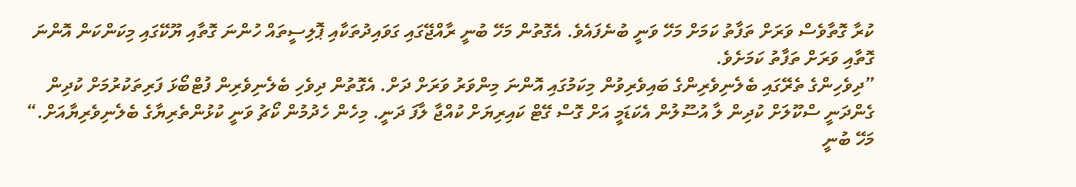ކުރާ ގޮތާވެސް ވަރަށް ތަފާތު ކަމަށް މަހޭ ވަނީ ބުނެފައެވެ. އެގޮތުން މަހޭ ބުނީ ރާއްޖޭގައި ގަވައިދުތަކާއި ޕޮލިސީތައް ހުންނަ ގޮތާއި ޔޫކޭގައި މިކަންކަން އޮންނަ ގޮތާއި ވަރަށް ތަފާތު ކަމަށެވެ.
”ދިވެހިންގެ ތެރޭގައި ބެލެނިވެރިންގެ ބައިވެރިވުން މިކަމުގައި އޮންނަ މިންވަރު ވަރަށް ދަށް. އެގޮތުން ދިވެހި ބެލެނިވެރިން ފުޓްބޯޅަ ފަރިތަކުރުމަށް ކުދިން ގެންދަނީ ސްކޫލަށް ކުދިން ލާ އުސޫލުން އެކަޑަމީ އަށް ގޮސް ގޭޓް ކައިރިޔަށް ކުއްޖާ ލާފަ ދަނީ. މިހެން ހެދުމުން ކޯޗު ވަނީ ކުޅުންތެރިޔާގެ ބެލެނިވެރިޔާއަށް.“ މަހޭ ބުނީ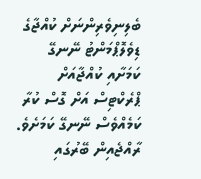ބެލިނިވެރިންނަށް ކުއްޖާގެ ޑިވެލޮޕްމަންޓު ނޭނގޭ ކަމަށާއި ކުއްޖާއަށް ޕްރެކްޓިސް އަށް ގޮސް ކުރާ ކަމެއްވެސް ނޭނގޭ ކަމަށެވެ.
ރާއްޖެއިން ބޭރުގައި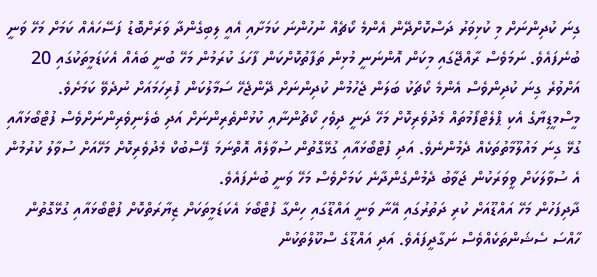ގިނަ ކުދިންނަށް މި ކުޅިވަރު ދަސްކޮށްދޭން އެންމެ ކޯޗެއް ނުހުންނަ ކަމަށާއި އެއީ ލިބިގެންދާ ވަރަށްބޮޑު ފަސޭހައެއް ކަމަށް މަހޭ ވަނީ ބުނެފައެވެ. ނަމަވެސް ރާއްޖޭގައި މިކަން އޮންނަނީ މުޅިން ތަފާތުކޮށްކަން ފާހަގަ ކުރަމުން މަހޭ ބުނީ ބައެއް އެކަޑަމީތަކުގައި 20 އަށްވުރެ ގިނަ ކުދިންވެސް އެންމެ ކޯޗަކު ބަލަން ޖެހުމުން ކުދިންނަށް ދޭންޖެހޭ ސަމާލުކަން ފުރިހަމައަށް ނުދެވޭ ކަމަށެވެ.
މީސްމީޑިޔާގެ އެކި ޕްލެޓްފޯމުތައް މެދުވެރިކޮށް މަހޭ ދަނީ ދިވެހި ކޯޗުންނާއި ކުޅުންތެރިންނަށް އަދި ބެލެނިވެރިންނަށްވެސް ފުޓްބޯޅައާއި ގުޅޭ ގިނަ މައުލޫމާތުތަކެއް ދެމުންނެވެ. އަދި ފުޓްބޯޅައާއި ގުޅޭގޮތުން ސުވާލެއް އޮތްނަމަ ފޭސްބުކް މެދުވެރިކޮށް މަހޭއަށް ސުވާލު ކުރުމުން އެ ސުވާލަކަށް ވީވަރަކުން ޖަވާބު ދެމުންގެންދާނެ ކަމަށްވެސް މަހޭ ވަނީ ބުނެފައެވެ.
ދާދިފަހުން މަހޭ އައްޑޫއަށް ކުރި ދަތުރުގައި އޭނާ ވަނީ އައްޑޫގައި ހިންގާ ފުޓްބޯޅަ އެކަޑަމީތަކަށް ޒިޔާރަތްކޮށް ފުޓްބޯޅައާއި ގުޅޭގޮތުން ހާއްސަ ސެޝަންތަކެއްވެސް ނަގާދީފައެވެ. އަދި އައްޑޫގެ ސްކޫލްތަކުން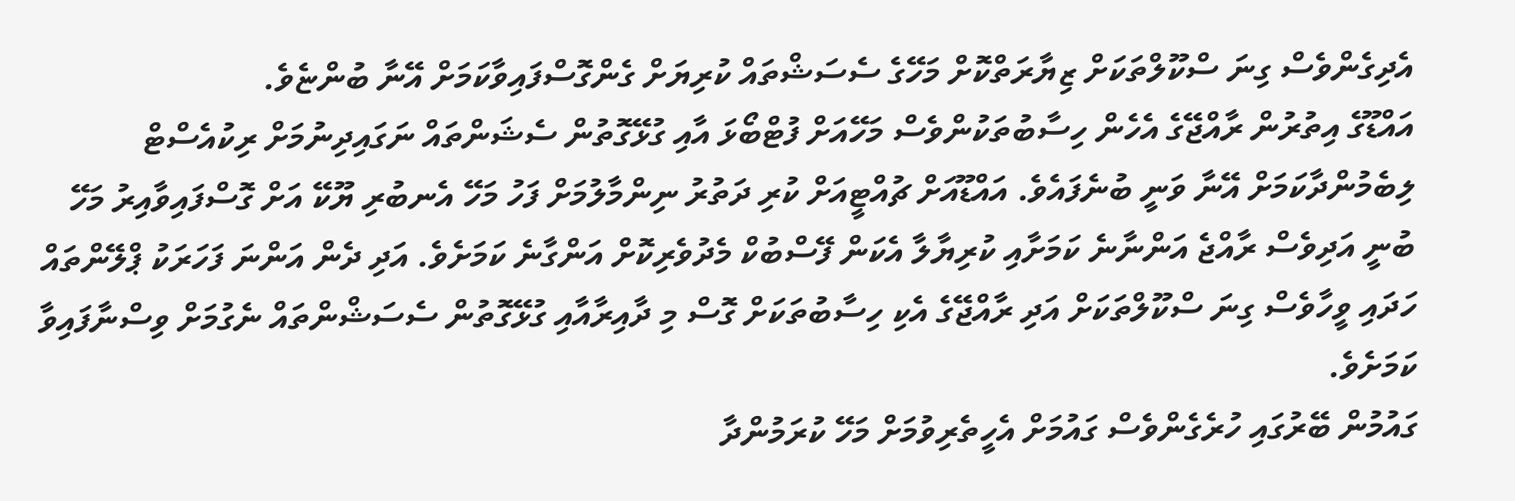އެދިގެންވެސް ގިނަ ސްކޫލްތަކަށް ޒިޔާރަތްކޮށް މަހޭގެ ސެސަޝްތައް ކުރިޔަށް ގެންގޮސްފައިވާކަމަށް އޭނާ ބުންޏެވެ.
އައްޑޫގެ އިތުރުން ރާއްޖޭގެ އެހެން ހިސާބުތަކުންވެސް މަހޭއަށް ފުޓްބޯޅަ އާއި ގުޅޭގޮތުން ސެޝަންތައް ނަގައިދިނުމަށް ރިކުއެސްޓް ލިބެމުންދާކަމަށް އޭނާ ވަނީ ބުނެފައެވެ. އައްޑޫއަށް ޗުއްޓީއަށް ކުރި ދަތުރު ނިންމާލުމަށް ފަހު މަހޭ އެނބުރި ޔޫކޭ އަށް ގޮސްފައިވާއިރު މަހޭ ބުނީ އަދިވެސް ރާއްޖެ އަންނާނެ ކަމަށާއި ކުރިޔާލާ އެކަން ފޭސްބުކް މެދުވެރިކޮށް އަންގާނެ ކަމަށެވެ. އަދި ދެން އަންނަ ފަހަރަކު ޕްލޭންތައް ހަދައި ވީހާވެސް ގިނަ ސްކޫލްތަކަށް އަދި ރާއްޖޭގެ އެކި ހިސާބުތަކަށް ގޮސް މި ދާއިރާއާއި ގުޅޭގޮތުން ސެސަޝްންތައް ނެގުމަށް ވިސްނާފައިވާ ކަމަށެވެ.
ގައުމުން ބޭރުގައި ހުރެގެންވެސް ގައުމަށް އެހީތެރިވުމަށް މަހޭ ކުރަމުންދާ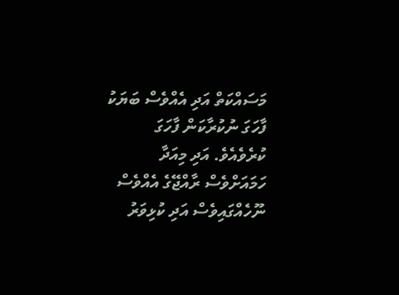މަސައްކަތް އަދި އެއްވެސް ބަޔަކު ފާހަގަ ނުކުރާކަން ފާހަގަ ކުރެވެއެވެ. އަދި މިއަދާ ހަމައަށްވެސް ރާއްޖޭގެ އެއްވެސް ނޫހެއްގައިވެސް އަދި ކުޅިވަރު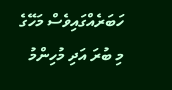ހަބަރެއްގައިވެސް މަހޭގެ މި ބުރަ އަދި މުހިންމު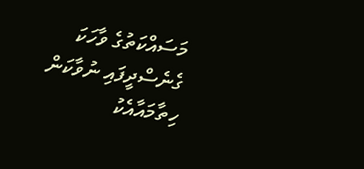މަސައްކަތުގެ ވާހަކަ ގެނެސްދީފައި ނުވާކަން ހިތާމައާއެކު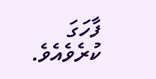ފާހަގަ ކުރެވެއެވެ.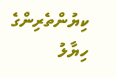ކިޔުންތެރިންގެ ހިޔާލު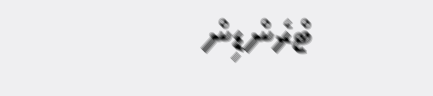ޓްރެންޑިން